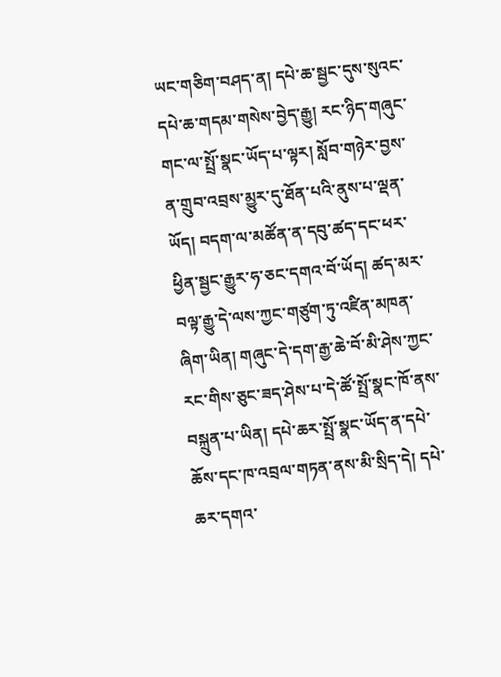ཡང་གཅིག་བཤད་ན། དཔེ་ཆ་སྦྱང་དུས་སུའང་དཔེ་ཆ་གདམ་གསེས་བྱེད་རྒྱུ། རང་ཉིད་གཞུང་གང་ལ་སྤྲོ་སྣང་ཡོད་པ་ལྟར། སློབ་གཉེར་བྱས་ན་གྲུབ་འབྲས་མྱུར་དུ་ཐོན་པའི་ནུས་པ་ལྡན་ཡོད། བདག་ལ་མཚོན་ན་དབུ་ཚད་དང་ཕར་ཕྱིན་སྦྱང་རྒྱུར་ཧ་ཅང་དགའ་བོ་ཡོད། ཚད་མར་བལྟ་རྒྱུ་དེ་ལས་ཀྱང་གཙུག་ཏུ་འཛིན་མཁན་ཞིག་ཡིན། གཞུང་དེ་དག་རྒྱ་ཆེ་བོ་མི་ཤེས་ཀྱང་རང་གིས་ཅུང་ཟད་ཤེས་པ་དེ་ཚོ་སྤྲོ་སྣང་ཁོ་ནས་བསྐྲུན་པ་ཡིན། དཔེ་ཆར་སྤྲོ་སྣང་ཡོད་ན་དཔེ་ཆོས་དང་ཁ་འབྲལ་གཏན་ནས་མི་སྲིད་དེ། དཔེ་ཆར་དགའ་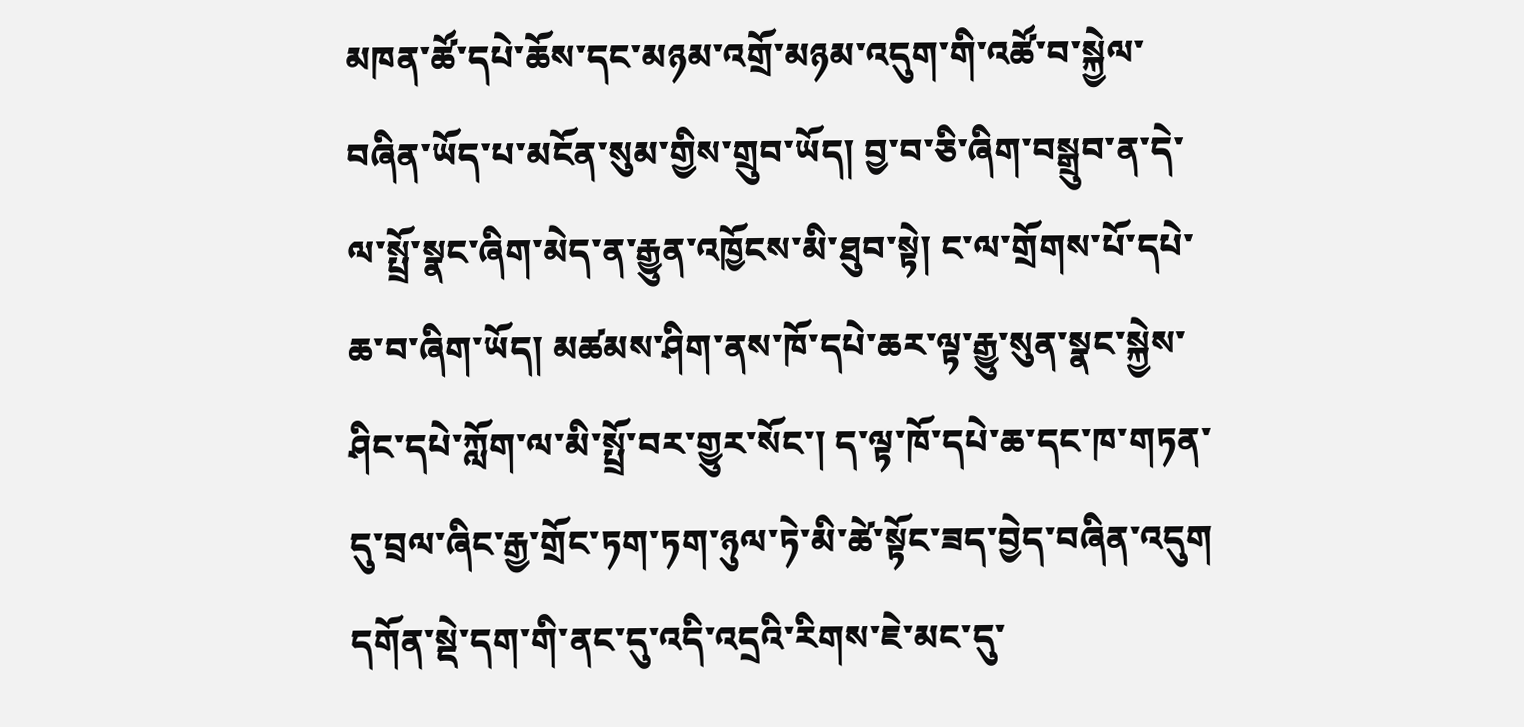མཁན་ཚོ་དཔེ་ཆོས་དང་མཉམ་འགྲོ་མཉམ་འདུག་གི་འཚོ་བ་སྐྱེལ་བཞིན་ཡོད་པ་མངོན་སུམ་གྱིས་གྲུབ་ཡོད། བྱ་བ་ཅི་ཞིག་བསྒྲུབ་ན་དེ་ལ་སྤྲོ་སྣང་ཞིག་མེད་ན་རྒྱུན་འཁྱོངས་མི་ཐུབ་སྟེ། ང་ལ་གྲོགས་པོ་དཔེ་ཆ་བ་ཞིག་ཡོད། མཚམས་ཤིག་ནས་ཁོ་དཔེ་ཆར་ལྟ་རྒྱུ་སུན་སྣང་སྐྱེས་ཤིང་དཔེ་ཀློག་ལ་མི་སྤྲོ་བར་གྱུར་སོང་། ད་ལྟ་ཁོ་དཔེ་ཆ་དང་ཁ་གཏན་དུ་བྲལ་ཞིང་རྒྱ་གྲོང་ཏག་ཏག་ཉུལ་ཏེ་མི་ཚེ་སྟོང་ཟད་བྱེད་བཞིན་འདུག དགོན་སྡེ་དག་གི་ནང་དུ་འདི་འདྲའི་རིགས་ཇེ་མང་དུ་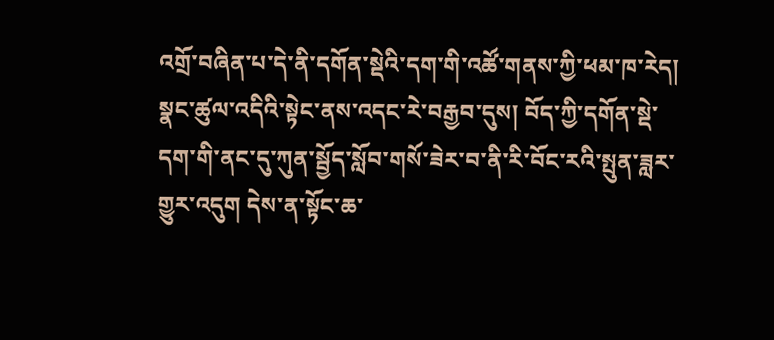འགྲོ་བཞིན་པ་དེ་ནི་དགོན་སྡེའི་དག་གི་འཚོ་གནས་ཀྱི་ཕམ་ཁ་རེད། སྣང་ཚུལ་འདིའི་སྟེང་ནས་འདང་རེ་བརྒྱབ་དུས། བོད་ཀྱི་དགོན་སྡེ་དག་གི་ནང་དུ་ཀུན་སྦྱོད་སློབ་གསོ་ཟེར་བ་ནི་རི་བོང་རའི་སྤུན་ཟླར་གྱུར་འདུག དེས་ན་སྟོང་ཆ་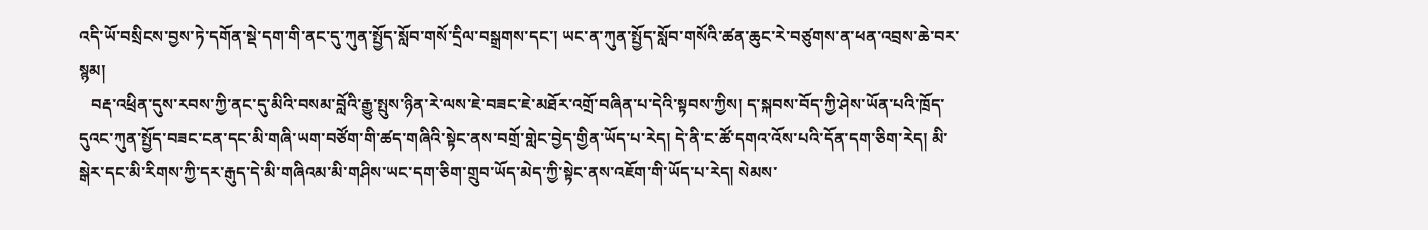འདི་ཡོ་བསྲིངས་བྱས་ཏེ་དགོན་སྡེ་དག་གི་ནང་དུ་ཀུན་སྤྱོད་སློབ་གསོ་དྲིལ་བསྒྲགས་དང་། ཡང་ན་ཀུན་སྤྱོད་སློབ་གསོའི་ཚན་ཆུང་རེ་བཙུགས་ན་ཕན་འབྲས་ཆེ་བར་སྙམ།
   བརྡ་འཕྲིན་དུས་རབས་ཀྱི་ནང་དུ་མིའི་བསམ་བློའི་རྒྱུ་སྤུས་ཉིན་རེ་ལས་ཇེ་བཟང་ཇེ་མཐོར་འགྲོ་བཞིན་པ་དེའི་སྟབས་ཀྱིས། ད་སྐབས་བོད་ཀྱི་ཤེས་ཡོན་པའི་ཁྲོད་དུའང་ཀུན་སྤྱོད་བཟང་ངན་དང་མི་གཞི་ཡག་བཙོག་གི་ཚད་གཞིའི་སྟེང་ནས་བགྲོ་གླེང་བྱེད་གྱིན་ཡོད་པ་རེད། དེ་ནི་ང་ཚོ་དགའ་འོས་པའི་དོན་དག་ཅིག་རེད། མི་སྒེར་དང་མི་རིགས་ཀྱི་དར་རྒུད་དེ་མི་གཞིའམ་མི་གཤིས་ཡང་དག་ཅིག་གྲུབ་ཡོད་མེད་ཀྱི་སྟེང་ནས་འཇོག་གི་ཡོད་པ་རེད། སེམས་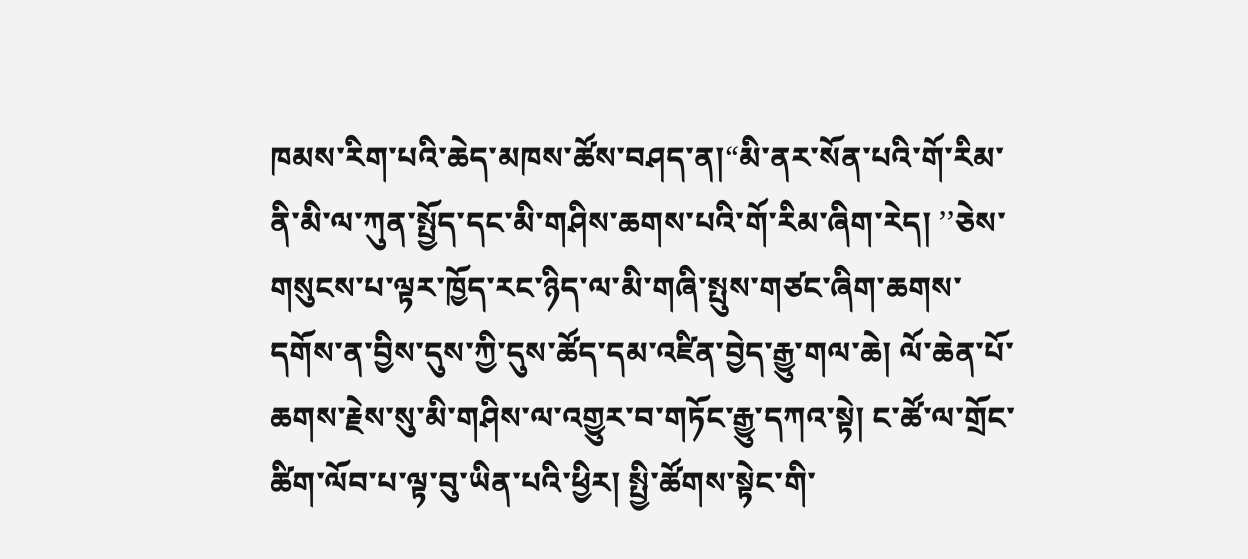ཁམས་རིག་པའི་ཆེད་མཁས་ཚོས་བཤད་ན།“མི་ནར་སོན་པའི་གོ་རིམ་ནི་མི་ལ་ཀུན་སྤྱོད་དང་མི་གཤིས་ཆགས་པའི་གོ་རིམ་ཞིག་རེད། ’’ཅེས་གསུངས་པ་ལྟར་ཁྱོད་རང་ཉིད་ལ་མི་གཞི་སྤུས་གཙང་ཞིག་ཆགས་དགོས་ན་བྱིས་དུས་ཀྱི་དུས་ཚོད་དམ་འཛིན་བྱེད་རྒྱུ་གལ་ཆེ། ལོ་ཆེན་པོ་ཆགས་རྗེས་སུ་མི་གཤིས་ལ་འགྱུར་བ་གཏོང་རྒྱུ་དཀའ་སྟེ། ང་ཚོ་ལ་གྲོང་ཚིག་ལོབ་པ་ལྟ་བུ་ཡིན་པའི་ཕྱིར། སྤྱི་ཚོགས་སྟེང་གི་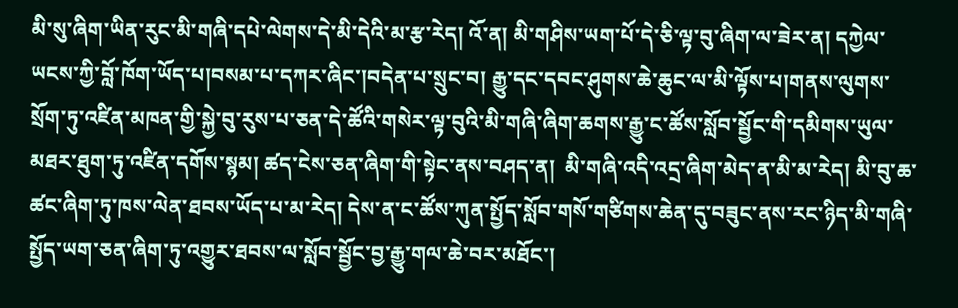མི་སུ་ཞིག་ཡིན་རུང་མི་གཞི་དཔེ་ལེགས་དེ་མི་དེའི་མ་རྩ་རེད། འོ་ན། མི་གཤིས་ཡག་པོ་དེ་ཅི་ལྟ་བུ་ཞིག་ལ་ཟེར་ན། དཀྱེལ་ཡངས་ཀྱི་བློ་ཁོག་ཡོད་པ།བསམ་པ་དཀར་ཞིང་།བདེན་པ་སྲུང་བ། རྒྱུ་དང་དབང་ཤུགས་ཆེ་ཆུང་ལ་མི་ལྟོས་པ།གནས་ལུགས་སྲོག་ཏུ་འཛིན་མཁན་གྱི་སྐྱེ་བུ་རུས་པ་ཅན་དེ་ཚོའི་གསེར་ལྟ་བུའི་མི་གཞི་ཞིག་ཆགས་རྒྱུ་ང་ཚོས་སློབ་སྦྱོང་གི་དམིགས་ཡུལ་མཐར་ཐུག་ཏུ་འཛིན་དགོས་སྙམ། ཚད་ངེས་ཅན་ཞིག་གི་སྟེང་ནས་བཤད་ན།  མི་གཞི་འདི་འདྲ་ཞིག་མེད་ན་མི་མ་རེད། མི་བུ་ཆ་ཚང་ཞིག་ཏུ་ཁས་ལེན་ཐབས་ཡོད་པ་མ་རེད། དེས་ན་ང་ཚོས་ཀུན་སྤྱོད་སློབ་གསོ་གཙིགས་ཆེན་དུ་བཟུང་ནས་རང་ཉིད་མི་གཞི་སྤྱོད་ཡག་ཅན་ཞིག་ཏུ་འགྱུར་ཐབས་ལ་སློབ་སྦྱོང་བྱ་རྒྱུ་གལ་ཆེ་བར་མཐོང་།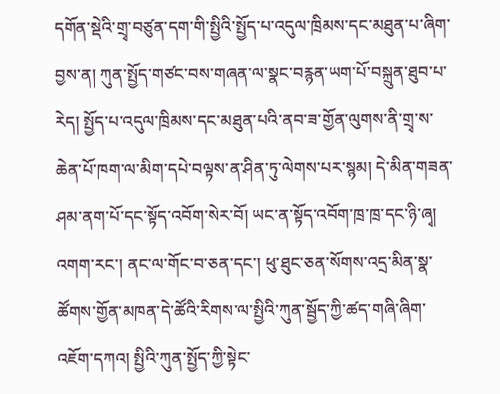དགོན་སྡེའི་གྲྭ་བཙུན་དག་གི་སྤྱིའི་སྤྱོད་པ་འདུལ་ཁྲིམས་དང་མཐུན་པ་ཞིག་བྱས་ན། ཀུན་སྤྱོད་གཙང་བས་གཞན་ལ་སྣང་བརྙན་ཡག་པོ་བསྐྲུན་ཐུབ་པ་རེད། སྤྱོད་པ་འདུལ་ཁྲིམས་དང་མཐུན་པའི་ནབ་ཟ་གྱོན་ལུགས་ནི་གྲྭ་ས་ཆེན་པོ་ཁག་ལ་མིག་དཔེ་བལྟས་ན་ཤིན་ཏུ་ལེགས་པར་སྙམ། དེ་མིན་གཟན་ཤམ་ནག་པོ་དང་སྟོད་འབོག་སེར་བོ། ཡང་ན་སྟོད་འབོག་ཁྲ་ཁྲ་དང་ཉི་ཞྭ། འགག་རང་། ནང་ལ་གོང་བ་ཅན་དང་། ཕུ་ཐུང་ཅན་སོགས་འདྲ་མིན་སྣ་ཚོགས་གྱོན་མཁན་དེ་ཚོའི་རིགས་ལ་སྤྱིའི་ཀུན་སྦྱོད་ཀྱི་ཚད་གཞི་ཞིག་འཇོག་དཀའ། སྤྱིའི་ཀུན་སྤྱོད་ཀྱི་སྟེང་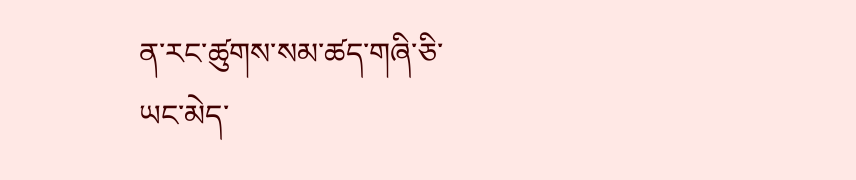ན་རང་ཚུགས་སམ་ཚད་གཞི་ཅི་ཡང་མེད་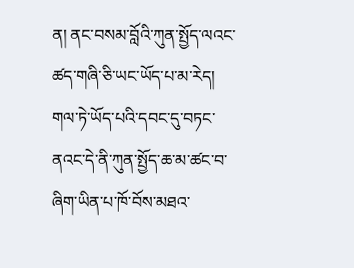ན། ནང་བསམ་བློའི་ཀུན་སྤྱོད་ལའང་ཚད་གཞི་ཅི་ཡང་ཡོད་པ་མ་རེད། གལ་ཏེ་ཡོད་པའི་དབང་དུ་བཏང་ནའང་དེ་ནི་ཀུན་སྤྱོད་ཆ་མ་ཚང་བ་ཞིག་ཡིན་པ་ཁོ་བོས་མཐའ་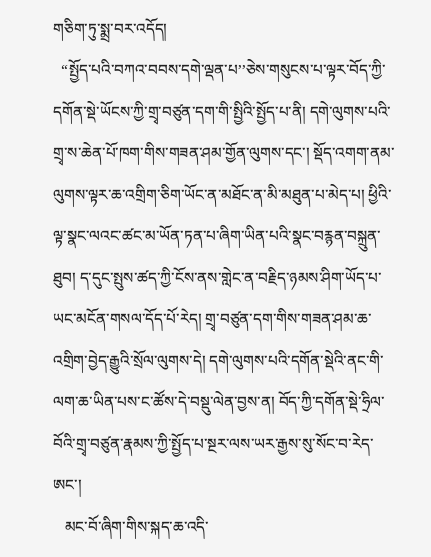གཅིག་ཏུ་སྨྲ་བར་འདོད།
  “སྤྱོད་པའི་བཀའ་བབས་དགེ་ལྡན་པ’’ཅེས་གསུངས་པ་ལྟར་བོད་ཀྱི་དགོན་སྡེ་ཡོངས་ཀྱི་གྲྭ་བཙུན་དག་གི་སྤྱིའི་སྤྱོད་པ་ནི། དགེ་ལུགས་པའི་གྲྭ་ས་ཆེན་པོ་ཁག་གིས་གཟན་ཤམ་གྱོན་ལུགས་དང་། སྡོད་འགག་ནམ་ལུགས་ལྟར་ཆ་འགྲིག་ཅིག་ཡོང་ན་མཐོང་ན་མི་མཐུན་པ་མེད་པ། ཕྱིའི་ལྟ་སྣང་ལའང་ཚང་མ་ཡོན་ཏན་པ་ཞིག་ཡིན་པའི་སྣང་བརྙན་བསྐྲུན་ཐུབ། ད་དུང་སྤུས་ཚད་ཀྱི་ངོས་ནས་གླེང་ན་བརྗིད་ཉམས་ཤིག་ཡོད་པ་ཡང་མངོན་གསལ་དོད་པོ་རེད། གྲྭ་བཙུན་དག་གིས་གཟན་ཤམ་ཆ་འགྲིག་བྱེད་རྒྱུའི་སྲོལ་ལུགས་དེ། དགེ་ལུགས་པའི་དགོན་སྡེའི་ནང་གི་ལག་ཆ་ཡིན་པས་ང་ཚོས་དེ་བསྡུ་ལེན་བྱས་ན། བོད་ཀྱི་དགོན་སྡེ་ཧྲིལ་བོའི་གྲྭ་བཙུན་རྣམས་ཀྱི་སྤྱོད་པ་སྔར་ལས་ཡར་རྒྱས་སུ་སོང་བ་རེད་ཨང་།
   མང་བོ་ཞིག་གིས་སྐད་ཆ་འདི་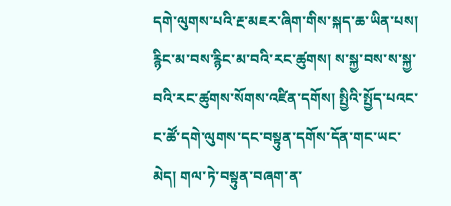དགེ་ལུགས་པའི་རྔ་མཇར་ཞིག་གིས་སྐད་ཆ་ཡིན་པས། རྙིང་མ་བས་རྙིང་མ་བའི་རང་ཚུགས། ས་སྐྱ་བས་ས་སྐྱ་བའི་རང་ཚུགས་སོགས་འཛིན་དགོས། སྤྱིའི་སྤྱོད་པའང་ང་ཚོ་དགེ་ལུགས་དང་བསྟུན་དགོས་དོན་གང་ཡང་མེད། གལ་ཏེ་བསྟུན་བཞག་ན་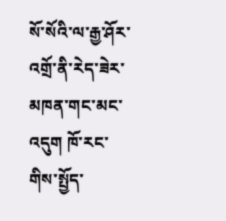སོ་སོའི་ལ་རྒྱ་ཤོར་འགྲོ་ནི་རེད་ཟེར་མཁན་གང་མང་འདུག ཁོ་རང་གིས་སྤྱོད་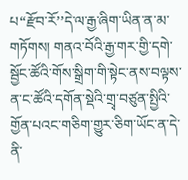པ“རྫོབ་རོ’’དེ་ལ་རྒྱ་ཞིག་ཡིན་ན་མ་གཏོགས། གནའ་བོའི་རྒྱ་གར་གྱི་དགེ་སྦྱོང་ཚོའི་གོས་སྒྲིག་གི་སྟེང་ནས་བལྟས་ན་ང་ཚོའི་དགོན་སྡེའི་གྲྭ་བཙུན་སྤྱིའི་གྱོན་པའང་གཅིག་གྱུར་ཅིག་ཡོང་ན་དེ་ནི་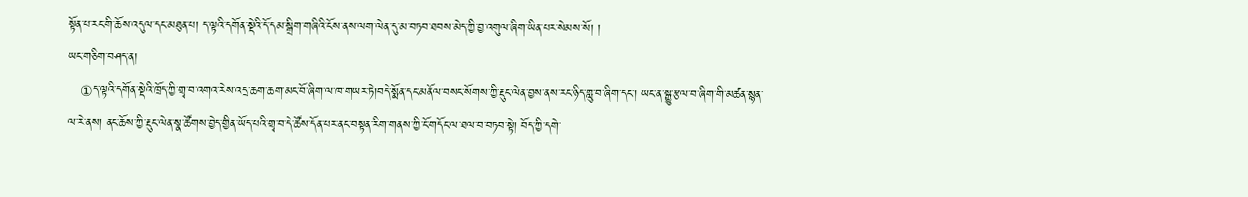སྟོན་པ་རང་གི་ཆོས་འདུལ་དང་མཐུན་པ། ད་ལྟའི་དགོན་སྡེའི་དོ་དམ་སྒྲིག་གཞིའི་ངོས་ནས་ལག་ལེན་དུ་མ་བཏབ་ཐབས་མེད་ཀྱི་བྱ་འགུལ་ཞིག་ཡིན་པར་སེམས་སོ། །
ཡང་གཅིག་བཤད་ན།
   ①ད་ལྟའི་དགོན་སྡེའི་ཁྲོད་ཀྱི་གྲྭ་བ་འགའ་རེས་འདྲ་ཆག་ཆག་མང་བོ་ཞིག་ལ་ཁ་གཡར་ཏེ།བདེ་སྨོན་དང་མནོལ་བསང་སོགས་ཀྱི་རྡུང་ལེན་བྱས་ནས་རང་ཉིད་གླུ་བ་ཞིག་དང་། ཡང་ན་སྒྱུ་རྩལ་བ་ཞིག་གི་མཚན་སྙན་ལ་རེ་ནས། ནང་ཆོས་ཀྱི་རྡུང་ལེན་སྣ་ཚོགས་བྱེད་གྱིན་ཡོད་པའི་གྲྭ་བ་དེ་ཚོས་དོན་པར་ནང་བསྟན་རིག་གནས་ཀྱི་ངོ་གདོང་ལ་ཐལ་བ་བཏབ་སྟེ། བོད་ཀྱི་དགེ་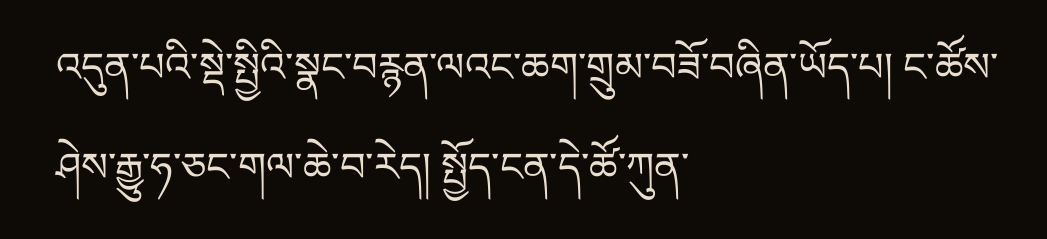འདུན་པའི་སྡེ་སྤྱིའི་སྣང་བརྙན་ལའང་ཆག་གྲུམ་བཟོ་བཞིན་ཡོད་པ། ང་ཚོས་ཤེས་རྒྱུ་ཧ་ཅང་གལ་ཆེ་བ་རེད། སྤྱོད་ངན་དེ་ཚོ་ཀུན་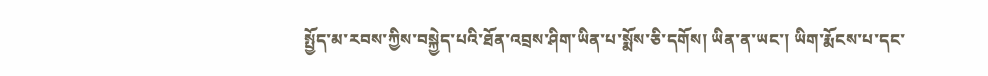སྤྱོད་མ་རབས་ཀྱིས་བསྐྱེད་པའི་ཐོན་འབྲས་ཤིག་ཡིན་པ་སྨོས་ཅི་དགོས། ཡིན་ན་ཡང་། ཡིག་རྨོངས་པ་དང་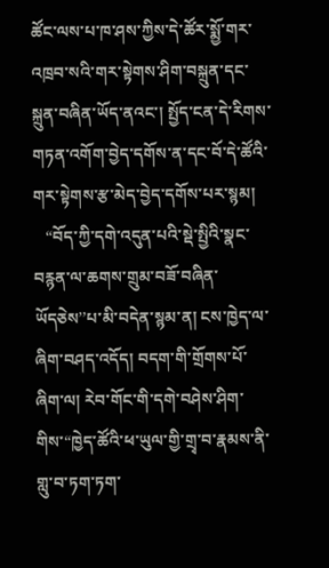ཚོང་ལས་པ་ཁ་ཤས་ཀྱིས་དེ་ཚོར་སྨྱོ་གར་འཁྲབ་སའི་གར་སྟེགས་ཤིག་བསྐྲུན་དང་སྐྲུན་བཞིན་ཡོད་ནའང་། སྤྱོད་ངན་དེ་རིགས་གཏན་འགོག་བྱེད་དགོས་ན་དང་བོ་དེ་ཚོའི་གར་སྟེགས་རྩ་མེད་བྱེད་དགོས་པར་སྙམ།
   “བོད་ཀྱི་དགེ་འདུན་པའི་སྡེ་སྤྱིའི་སྣང་བརྙན་ལ་ཆགས་གྲུམ་བཟོ་བཞིན་ཡོདཅེས’’པ་མི་བདེན་སྙམ་ན། ངས་ཁྱེད་ལ་ཞིག་བཤད་འདོད། བདག་གི་གྲོགས་པོ་ཞིག་ལ། རེབ་གོང་གི་དགེ་བཤེས་ཤིག་གིས་“ཁྱེད་ཚོའི་ཕ་ཡུལ་གྱི་གྲྭ་བ་རྣམས་ནི་གླུ་བ་ཏག་ཏག་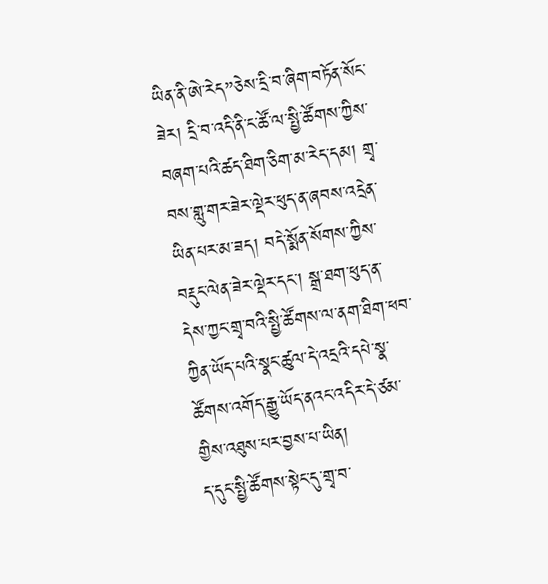ཡིན་ནི་ཨེ་རེད’’ཅེས་དྲི་བ་ཞིག་བཏོན་སོང་ཟེར། དྲི་བ་འདི་ནི་ང་ཚོ་ལ་སྤྱི་ཚོགས་ཀྱིས་བཞག་པའི་ཚད་ཐིག་ཅིག་མ་རེད་དམ། གྲྭ་བས་གླུ་གར་ཟེར་ལྡེར་ཕུད་ན་ཞབས་འདྲེན་ཡིན་པར་མ་ཟད། བདེ་སྨོན་སོགས་ཀྱིས་བརྡུང་ལེན་ཟེར་ལྡེར་དང་། སྒྲ་ཐག་ཕུད་ན་དེས་ཀྱང་གྲྭ་བའི་སྤྱི་ཚོགས་ལ་ནག་ཐིག་ཕབ་ཀྱིན་ཡོད་པའི་སྣང་ཚུལ་དེ་འདྲའི་དཔེ་སྣ་ཚོགས་འགོད་རྒྱུ་ཡོད་ནའང་འདིར་དེ་ཙམ་གྱིས་འཐུས་པར་བྱས་པ་ཡིན།
ད་དུང་སྤྱི་ཚོགས་སྟེང་དུ་གྲྭ་བ་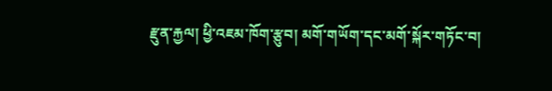རྫུན་རྐྱལ། ཕྱི་འཇམ་ཁོག་རྩུབ། མགོ་གཡོག་དང་མགོ་སྐོར་གཏོང་བ།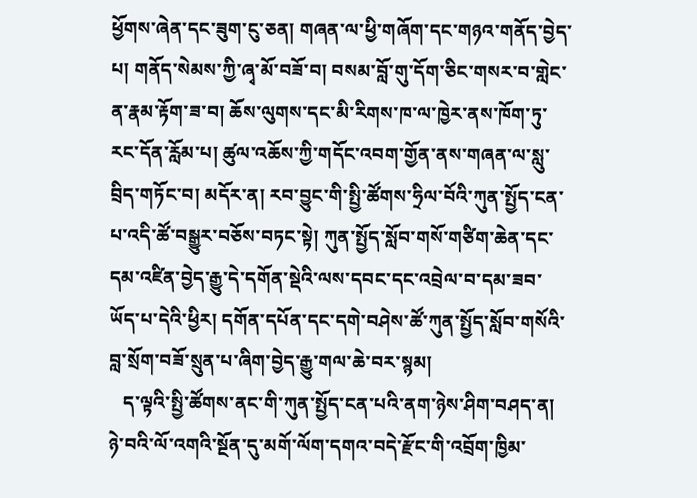ཕྱོགས་ཞེན་དང་ཟུག་ངུ་ཅན། གཞན་ལ་ཕྱི་གཞོག་དང་གཉའ་གནོད་བྱེད་པ། གནོད་སེམས་ཀྱི་ཞྭ་མོ་བཟོ་བ། བསམ་བློ་གུ་དོག་ཅིང་གསར་བ་གླེང་ན་རྣམ་རྟོག་ཟ་བ། ཆོས་ལུགས་དང་མི་རིགས་ཁ་ལ་ཁྱེར་ནས་ཁོག་ཏུ་རང་དོན་རློམ་པ། ཚུལ་འཆོས་ཀྱི་གདོང་འབག་གྱོན་ནས་གཞན་ལ་སླུ་བྲིད་གཏོང་བ། མདོར་ན། རབ་བྱུང་གི་སྤྱི་ཚོགས་ཧྲིལ་བོའི་ཀུན་སྤྱོད་ངན་པ་འདི་ཚོ་བསྒྱུར་བཅོས་བཏང་སྟེ། ཀུན་སྤྱོད་སློབ་གསོ་གཙིག་ཆེན་དང་དམ་འཛིན་བྱེད་རྒྱུ་དེ་དགོན་སྡེའི་ལས་དབང་དང་འབྲེལ་བ་དམ་ཟབ་ཡོད་པ་དེའི་ཕྱིར། དགོན་དཔོན་དང་དགེ་བཤེས་ཚོ་ཀུན་སྤྱོད་སློབ་གསོའི་བླ་སྲོག་བཟོ་སྲུན་པ་ཞིག་བྱེད་རྒྱུ་གལ་ཆེ་བར་སྙམ།
   ད་ལྟའི་སྤྱི་ཚོགས་ནང་གི་ཀུན་སྤྱོད་ངན་པའི་ནག་ཉེས་ཤིག་བཤད་ན། ཉེ་བའི་ལོ་འགའི་སྔོན་དུ་མགོ་ལོག་དགའ་བདེ་རྫོང་གི་འབྲོག་ཁྱིམ་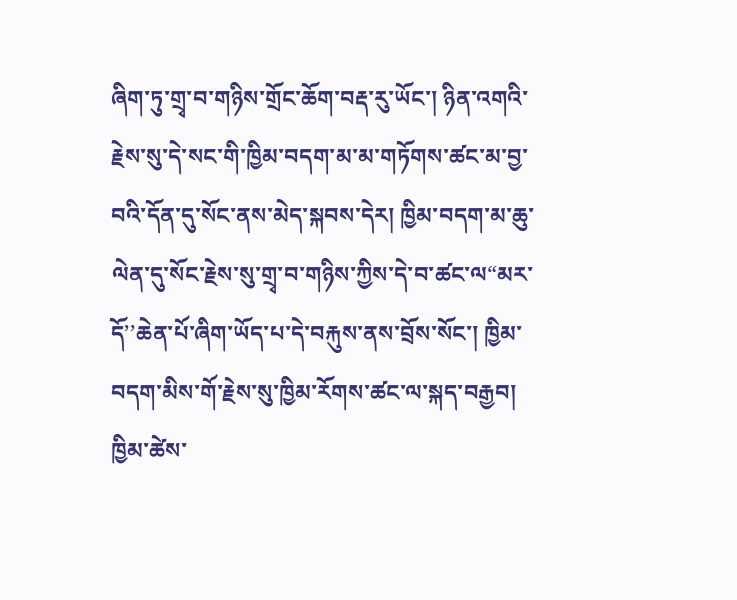ཞིག་ཏུ་གྲྭ་བ་གཉིས་གྲོང་ཆོག་བརྡ་རུ་ཡོང་། ཉིན་འགའི་རྗེས་སུ་དེ་སང་གི་ཁྱིམ་བདག་མ་མ་གཏོགས་ཚང་མ་བྱ་བའི་དོན་དུ་སོང་ནས་མེད་སྐབས་དེར། ཁྱིམ་བདག་མ་ཆུ་ལེན་དུ་སོང་རྗེས་སུ་གྲྭ་བ་གཉིས་ཀྱིས་དེ་བ་ཚང་ལ“མར་དོ’’ཆེན་པོ་ཞིག་ཡོད་པ་དེ་བརྐུས་ནས་བྲོས་སོང་། ཁྱིམ་བདག་མིས་གོ་རྗེས་སུ་ཁྱིམ་རོགས་ཚང་ལ་སྐད་བརྒྱབ། ཁྱིམ་ཚེས་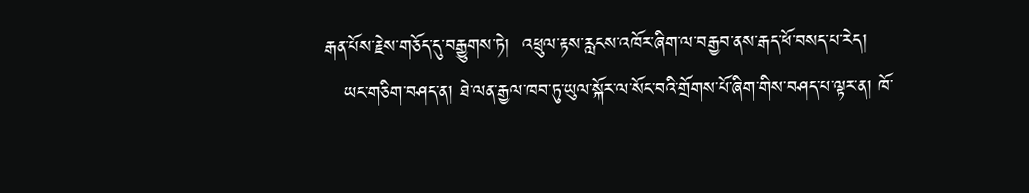རྒན་པོས་རྗེས་གཅོད་དུ་བརྒྱུགས་ཏེ།  འཕྲུལ་རྟས་རླངས་འཁོར་ཞིག་ལ་བརྒྱབ་ནས་རྒད་ཕོ་བསད་པ་རེད།
   ཡང་གཅིག་བཤད་ན། ཐེ་ལན་རྒྱལ་ཁབ་ཏུ་ཡུལ་སྐོར་ལ་སོང་བའི་གྲོགས་པོ་ཞིག་གིས་བཤད་པ་ལྟར་ན། ཁོ་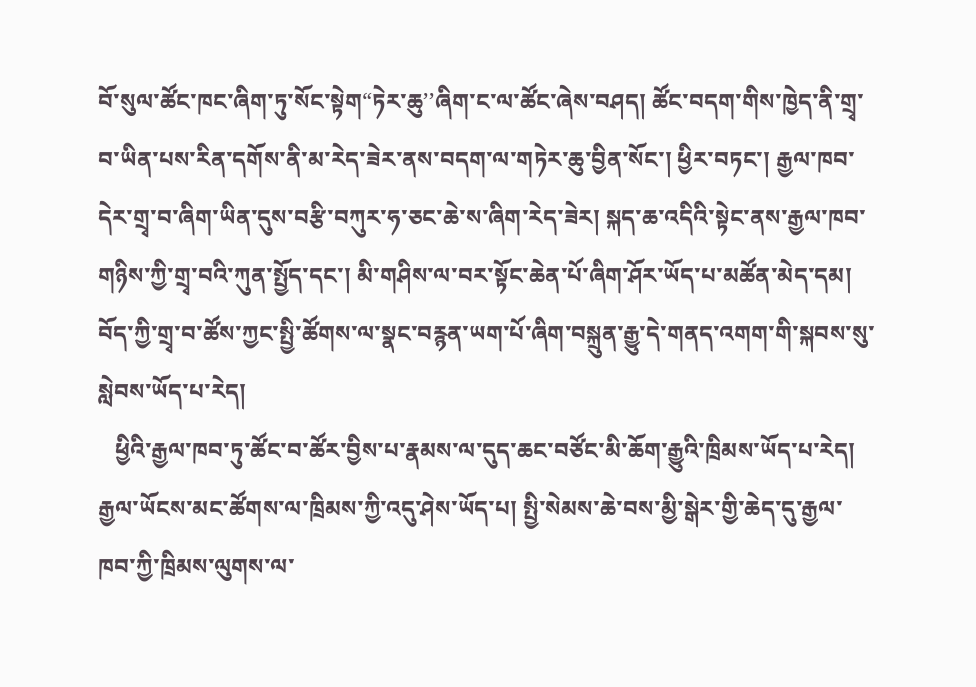བོ་སུལ་ཚོང་ཁང་ཞིག་ཏུ་སོང་སྟེག“ཏེར་ཆུ’’ཞིག་ང་ལ་ཚོང་ཞེས་བཤད། ཚོང་བདག་གིས་ཁྱེད་ནི་གྲྭ་བ་ཡིན་པས་རིན་དགོས་ནི་མ་རེད་ཟེར་ནས་བདག་ལ་གཏེར་ཆུ་བྱིན་སོང་། ཕྱིར་བཏང་། རྒྱལ་ཁབ་དེར་གྲྭ་བ་ཞིག་ཡིན་དུས་བརྩི་བཀུར་ཧ་ཅང་ཆེ་ས་ཞིག་རེད་ཟེར། སྐད་ཆ་འདིའི་སྟེང་ནས་རྒྱལ་ཁབ་གཉིས་ཀྱི་གྲྭ་བའི་ཀུན་སྤྱོད་དང་། མི་གཤིས་ལ་བར་སྟོང་ཆེན་པོ་ཞིག་ཤོར་ཡོད་པ་མཚོན་མེད་དམ། བོད་ཀྱི་གྲྭ་བ་ཚོས་ཀྱང་སྤྱི་ཚོགས་ལ་སྣང་བརྙན་ཡག་པོ་ཞིག་བསྐྲུན་རྒྱུ་དེ་གནད་འགག་གི་སྐབས་སུ་སླེབས་ཡོད་པ་རེད།
   ཕྱིའི་རྒྱལ་ཁབ་ཏུ་ཚོང་བ་ཚོར་བྱིས་པ་རྣམས་ལ་དུད་ཆང་བཙོང་མི་ཆོག་རྒྱུའི་ཁྲིམས་ཡོད་པ་རེད། རྒྱལ་ཡོངས་མང་ཚོགས་ལ་ཁྲིམས་ཀྱི་འདུ་ཤེས་ཡོད་པ། སྤྱི་སེམས་ཆེ་བས་མྱི་སྒེར་གྱི་ཆེད་དུ་རྒྱལ་ཁབ་ཀྱི་ཁྲིམས་ལུགས་ལ་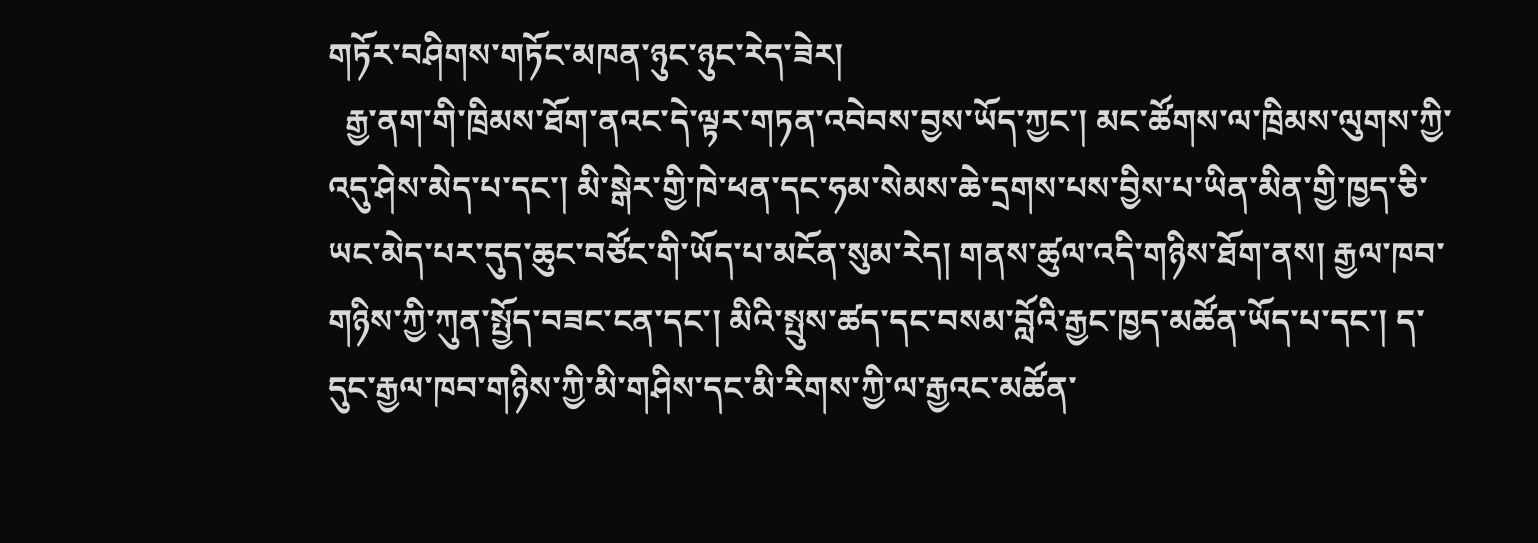གཏོར་བཤིགས་གཏོང་མཁན་ཉུང་ཉུང་རེད་ཟེར།
  རྒྱ་ནག་གི་ཁྲིམས་ཐོག་ནའང་དེ་ལྟར་གཏན་འབེབས་བྱས་ཡོད་ཀྱང་། མང་ཚོགས་ལ་ཁྲིམས་ལུགས་ཀྱི་འདུ་ཤེས་མེད་པ་དང་། མི་སྒེར་གྱི་ཁེ་ཕན་དང་ཧམ་སེམས་ཆེ་དྲགས་པས་བྱིས་པ་ཡིན་མིན་གྱི་ཁྱད་ཅི་ཡང་མེད་པར་དུད་ཆུང་བཙོང་གི་ཡོད་པ་མངོན་སུམ་རེད། གནས་ཚུལ་འདི་གཉིས་ཐོག་ནས། རྒྱལ་ཁབ་གཉིས་ཀྱི་ཀུན་སྤྱོད་བཟང་ངན་དང་། མིའི་སྤུས་ཚད་དང་བསམ་བློའི་རྒྱང་ཁྱད་མཚོན་ཡོད་པ་དང་། ད་དུང་རྒྱལ་ཁབ་གཉིས་ཀྱི་མི་གཤིས་དང་མི་རིགས་ཀྱི་ལ་རྒྱའང་མཚོན་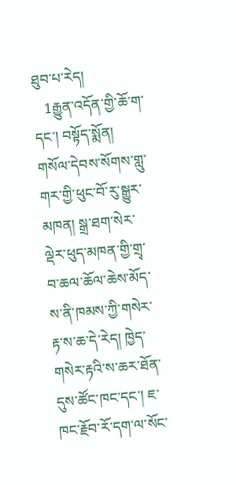ཐུབ་པ་རེད།
   1རྒྱུན་འདོན་གྱི་ཆོ་ག་དང་། བསྟོད་སྨོན། གསོལ་དེབས་སོགས་གླུ་གར་གྱི་ཕུང་བོ་རུ་སྒྱུར་མཁན། སྒྲ་ཐག་སེར་ལྡེར་ཕུད་མཁན་གྱི་གྲྭ་བ་ཆལ་ཆོལ་ཆེས་མོད་ས་ནི་ཁམས་ཀྱི་གསེར་རྟ་ས་ཆ་དེ་རེད། ཁྱེད་གསེར་རྟའི་ས་ཆར་ཐོན་དུས་ཚོང་ཁང་དང་། ཇ་ཁང་རྗོབ་རོ་དག་ལ་སོང་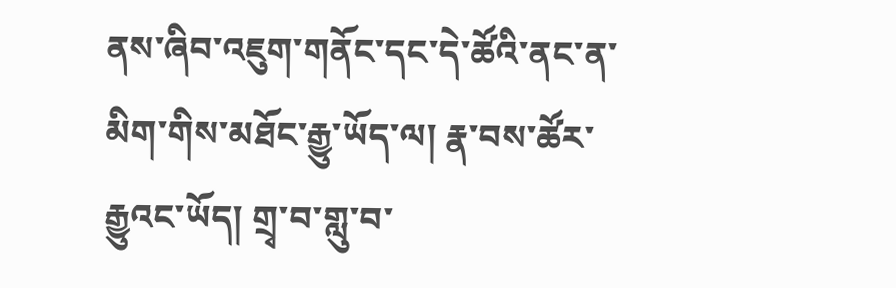ནས་ཞིབ་འཇུག་གནོང་དང་དེ་ཚོའི་ནང་ན་མིག་གིས་མཐོང་རྒྱུ་ཡོད་ལ། རྣ་བས་ཚོར་རྒྱུའང་ཡོད། གྲྭ་བ་གླུ་བ་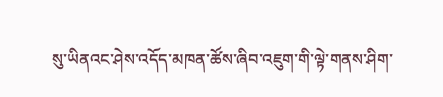སུ་ཡིནའང་ཤེས་འདོད་མཁན་ཚོས་ཞིབ་འཇུག་གི་ལྟེ་གནས་ཤིག་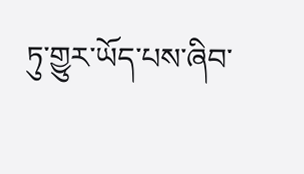ཏུ་གྱུར་ཡོད་པས་ཞིབ་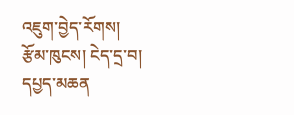འཇུག་བྱེད་རོགས།
རྩོམ་ཁུངས། ངེད་དྲ་བ།
དཔྱད་མཆན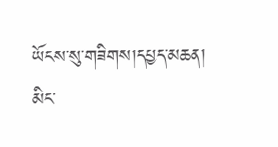ཡོངས་སུ་གཟིགས།དཔྱད་མཆན།
མིང་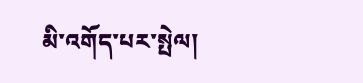མི་འགོད་པར་སྤེལ།